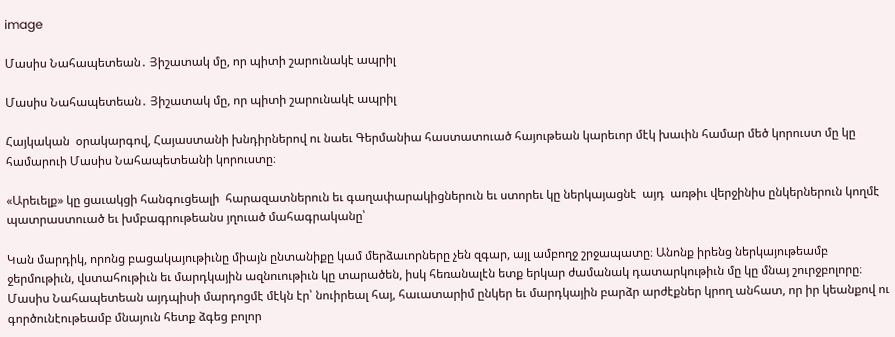image

Մասիս Նահապետեան․ Յիշատակ մը, որ պիտի շարունակէ ապրիլ

Մասիս Նահապետեան․ Յիշատակ մը, որ պիտի շարունակէ ապրիլ

Հայկական  օրակարգով, Հայաստանի խնդիրներով ու նաեւ Գերմանիա հաստատուած հայութեան կարեւոր մէկ խաւին համար մեծ կորուստ մը կը համարուի Մասիս Նահապետեանի կորուստը։

«Արեւելք» կը ցաւակցի հանգուցեալի  հարազատներուն եւ գաղափարակիցներուն եւ ստորեւ կը ներկայացնէ  այդ  առթիւ վերջինիս ընկերներուն կողմէ պատրաստուած եւ խմբագրութեանս յղուած մահագրականը՝

Կան մարդիկ, որոնց բացակայութիւնը միայն ընտանիքը կամ մերձաւորները չեն զգար, այլ ամբողջ շրջապատը։ Անոնք իրենց ներկայութեամբ ջերմութիւն, վստահութիւն եւ մարդկային ազնուութիւն կը տարածեն, իսկ հեռանալէն ետք երկար ժամանակ դատարկութիւն մը կը մնայ շուրջբոլորը։ Մասիս Նահապետեան այդպիսի մարդոցմէ մէկն էր՝ նուիրեալ հայ, հաւատարիմ ընկեր եւ մարդկային բարձր արժէքներ կրող անհատ, որ իր կեանքով ու գործունէութեամբ մնայուն հետք ձգեց բոլոր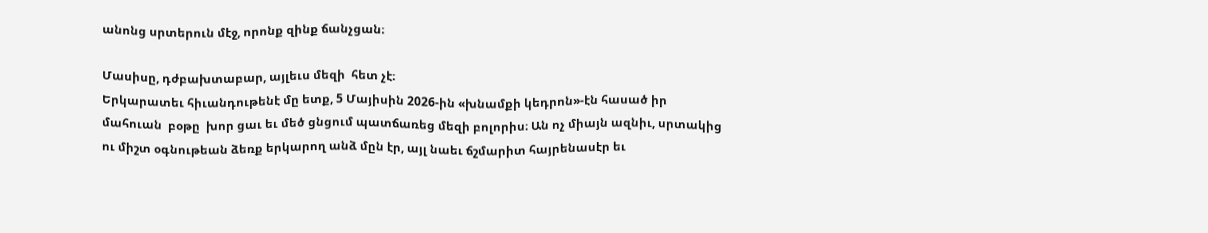անոնց սրտերուն մէջ, որոնք զինք ճանչցան։

Մասիսը, դժբախտաբար, այլեւս մեզի  հետ չէ։
Երկարատեւ հիւանդութենէ մը ետք, 5 Մայիսին 2026-ին «խնամքի կեդրոն»-էն հասած իր մահուան  բօթը  խոր ցաւ եւ մեծ ցնցում պատճառեց մեզի բոլորիս։ Ան ոչ միայն ազնիւ, սրտակից ու միշտ օգնութեան ձեռք երկարող անձ մըն էր, այլ նաեւ ճշմարիտ հայրենասէր եւ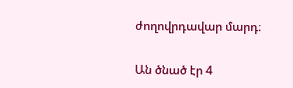ժողովրդավար մարդ։

Ան ծնած էր 4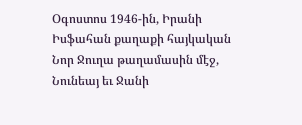Օգոստոս 1946-ին, Իրանի Իսֆահան քաղաքի հայկական Նոր Ջուղա թաղամասին մէջ, Նունեայ եւ Ջանի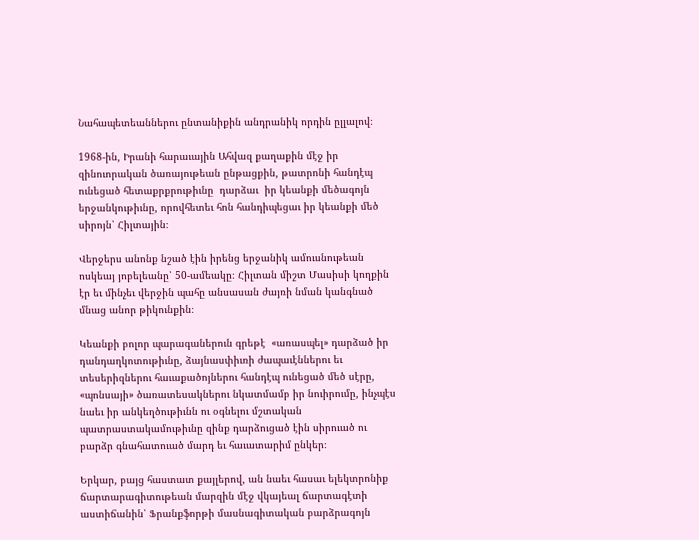Նահապետեաններու ընտանիքին անդրանիկ որդին ըլլալով։

1968-ին, Իրանի հարաւային Ահվազ քաղաքին մէջ իր զինուորական ծառայութեան ընթացքին, թատրոնի հանդէպ ունեցած հետաքրքրութիւնը  դարձաւ  իր կեանքի մեծագոյն երջանկութիւնը, որովհետեւ հոն հանդիպեցաւ իր կեանքի մեծ սիրոյն՝ Հիլտային։

Վերջերս անոնք նշած էին իրենց երջանիկ ամուսնութեան ոսկեայ յոբելեանը՝ 50-ամեակը։ Հիլտան միշտ Մասիսի կողքին էր եւ մինչեւ վերջին պահը անսասան ժայռի նման կանգնած մնաց անոր թիկունքին։

Կեանքի բոլոր պարագաներուն գրեթէ  «առասպել» դարձած իր դանդաղկոտութիւնը, ձայնասփիւռի ժապաւէններու եւ տեսերիզներու հաւաքածոյներու հանդէպ ունեցած մեծ սէրը, «պոնսայի» ծառատեսակներու նկատմամբ իր նուիրումը, ինչպէս նաեւ իր անկեղծութիւնն ու օգնելու մշտական պատրաստակամութիւնը զինք դարձուցած էին սիրուած ու բարձր գնահատուած մարդ եւ հաւատարիմ ընկեր։

Երկար, բայց հաստատ քայլերով, ան նաեւ հասաւ ելեկտրոնիք ճարտարագիտութեան մարզին մէջ վկայեալ ճարտագէտի աստիճանին՝ Ֆրանքֆորթի մասնագիտական բարձրագոյն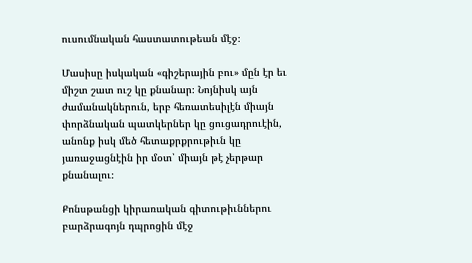ուսումնական հաստատութեան մէջ։

Մասիսը իսկական «գիշերային բու» մըն էր եւ միշտ շատ ուշ կը քնանար։ Նոյնիսկ այն ժամանակներուն, երբ հեռատեսիլէն միայն փորձնական պատկերներ կը ցուցադրուէին, անոնք իսկ մեծ հետաքրքրութիւն կը յառաջացնէին իր մօտ՝ միայն թէ չերթար քնանալու։

Քոնսթանցի կիրառական գիտութիւններու բարձրագոյն դպրոցին մէջ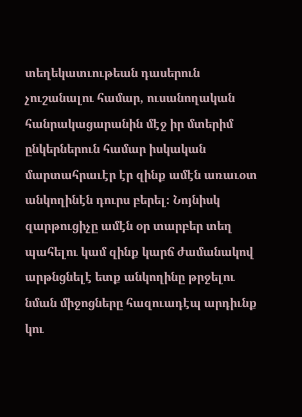տեղեկատւութեան դասերուն չուշանալու համար, ուսանողական հանրակացարանին մէջ իր մտերիմ ընկերներուն համար իսկական մարտահրաւէր էր զինք ամէն առաւօտ անկողինէն դուրս բերել։ Նոյնիսկ զարթուցիչը ամէն օր տարբեր տեղ պահելու կամ զինք կարճ ժամանակով արթնցնելէ ետք անկողինը թրջելու նման միջոցները հազուադէպ արդիւնք կու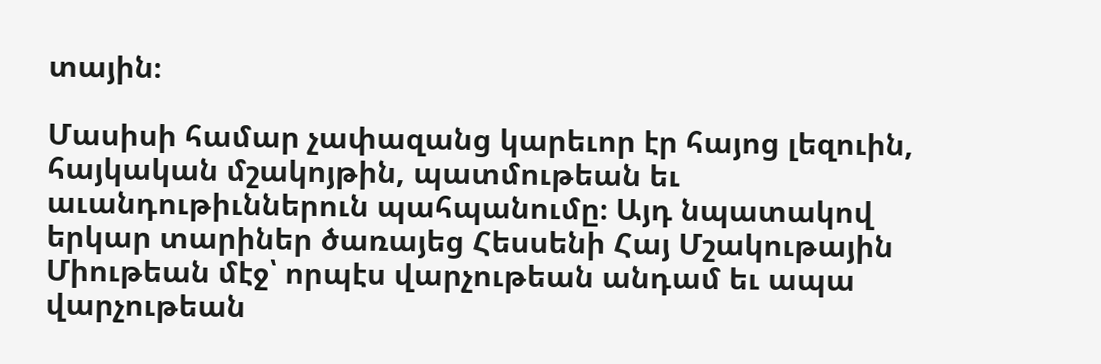տային։

Մասիսի համար չափազանց կարեւոր էր հայոց լեզուին, հայկական մշակոյթին, պատմութեան եւ աւանդութիւններուն պահպանումը։ Այդ նպատակով երկար տարիներ ծառայեց Հեսսենի Հայ Մշակութային Միութեան մէջ՝ որպէս վարչութեան անդամ եւ ապա վարչութեան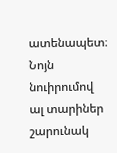ատենապետ։ Նոյն նուիրումով ալ տարիներ շարունակ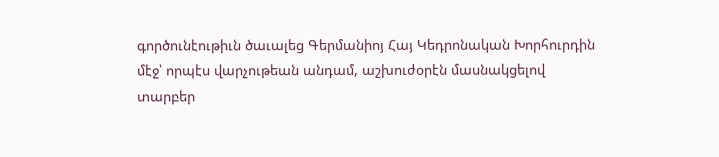գործունէութիւն ծաւալեց Գերմանիոյ Հայ Կեդրոնական Խորհուրդին մէջ՝ որպէս վարչութեան անդամ, աշխուժօրէն մասնակցելով տարբեր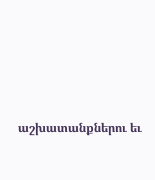աշխատանքներու եւ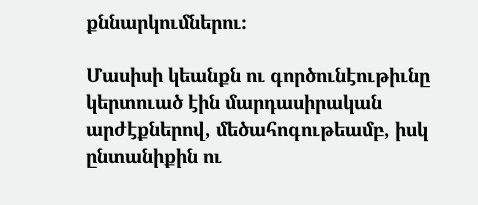քննարկումներու։

Մասիսի կեանքն ու գործունէութիւնը կերտուած էին մարդասիրական արժէքներով, մեծահոգութեամբ, իսկ ընտանիքին ու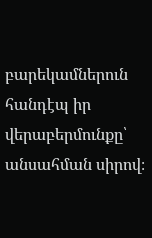բարեկամներուն հանդէպ իր վերաբերմունքը՝ անսահման սիրով։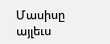Մասիսը այլեւս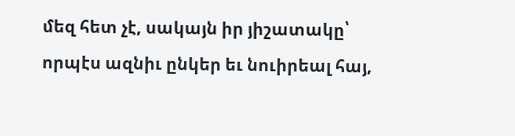մեզ հետ չէ, սակայն իր յիշատակը՝ որպէս ազնիւ ընկեր եւ նուիրեալ հայ,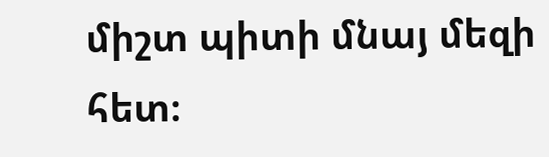միշտ պիտի մնայ մեզի հետ։